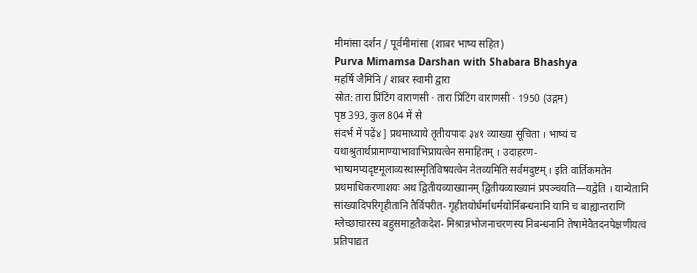मीमांसा दर्शन / पूर्वमीमांसा (शाबर भाष्य सहित)
Purva Mimamsa Darshan with Shabara Bhashya
महर्षि जैमिनि / शाबर स्वामी द्वारा
स्रोत: तारा प्रिंटिंग वाराणसी · तारा प्रिंटिंग वाराणसी · 1950 (उद्गम)
पृष्ठ 393, कुल 804 में से
संदर्भ में पढ़ें४ ] प्रथमाध्याये तृतीयपादः ३४१ व्याख्या सूचिता । भाष्यं च यथाश्रुतार्थप्रामाण्याभावाभिप्रायत्वेन समाहितम् । उदाहरण- भाष्यमप्यदृष्टमूलाव्यस्थास्मृतिविषयत्वेन नेतव्यमिति सर्वमदुष्टम् । इति वार्तिकमतेन प्रथमाधिकरणाशयः अथ द्वितीयव्याख्यानम् द्वितीयव्याख्यानं प्रपञ्चयति—यद्वेति । यान्येतानि सांख्यादिपरिगृहीतानि तैर्विपरीत- गृहीतयोर्धर्माधर्मयोर्निबन्धनानि यानि च बाह्यान्तराणि म्लेच्छाचारस्य बहुसमाहृतैकदेश- मिश्रान्नभोजनाचरणस्य निबन्धनानि तेषामेवैतदनपेक्षणीयत्वं प्रतिपाद्यत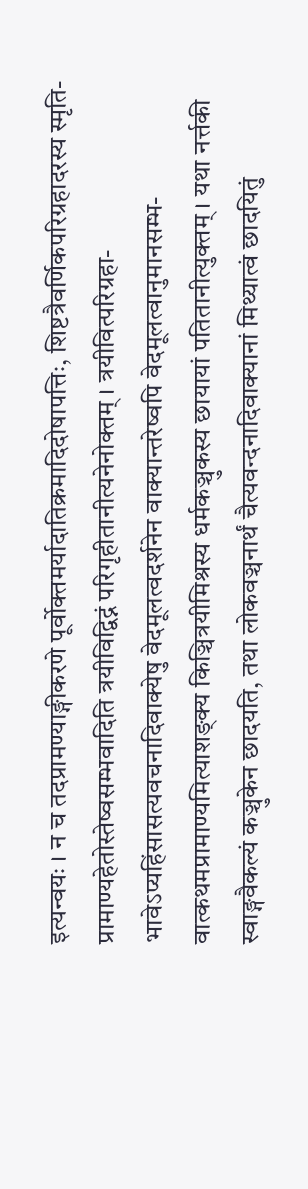इत्यन्वयः । न च तदप्रामण्याङ्गीकरणे पूर्वोक्तमर्यादातिक्रमादिदोषापत्तिः, शिष्टत्रैवर्णिकपरिग्रहादरस्य स्मृति- प्रामाण्यहेतोस्तेष्वसम्भवादिति त्रयीविद्विद्नं परिगृहीतानीत्यनेनोक्तम् । त्रयीवित्परिग्रहा- भावेऽप्यहिंसासत्यवचनादिवाक्येषु वेदमूलत्वदर्शनेन वाक्यान्तरेष्वपि वेदमूलत्वानुमानसम्भ- वात्कथमप्रामाण्यमित्याशङ्क्य किञ्चित्रयीमिश्रस्य धर्मकञ्चुकस्य छायायां पतितानीत्युक्तम् । यथा नर्त्तकी स्वाङ्गवैकल्यं कञ्चुकेन छादयति, तथा लोकवञ्चनार्थं चैत्यवन्दनादिवाक्यानां मिथ्यात्वं छादयितुं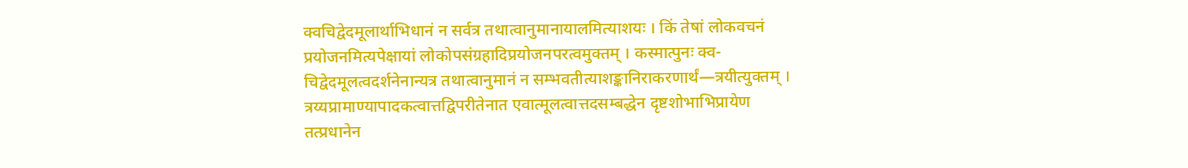क्वचिद्वेदमूलार्थाभिधानं न सर्वत्र तथात्वानुमानायालमित्याशयः । किं तेषां लोकवचनं प्रयोजनमित्यपेक्षायां लोकोपसंग्रहादिप्रयोजनपरत्वमुक्तम् । कस्मात्पुनः क्व- चिद्वेदमूलत्वदर्शनेनान्यत्र तथात्वानुमानं न सम्भवतीत्याशङ्कानिराकरणार्थं—त्रयीत्युक्तम् । त्रय्यप्रामाण्यापादकत्वात्तद्विपरीतेनात एवात्मूलत्वात्तदसम्बद्धेन दृष्टशोभाभिप्रायेण तत्प्रधानेन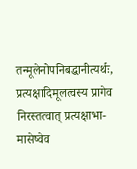तन्मूलेनोपनिबद्धानीत्यर्थः, प्रत्यक्षादिमूलत्वस्य प्रागेव निरस्तत्वात् प्रत्यक्षाभा- मासेष्वेव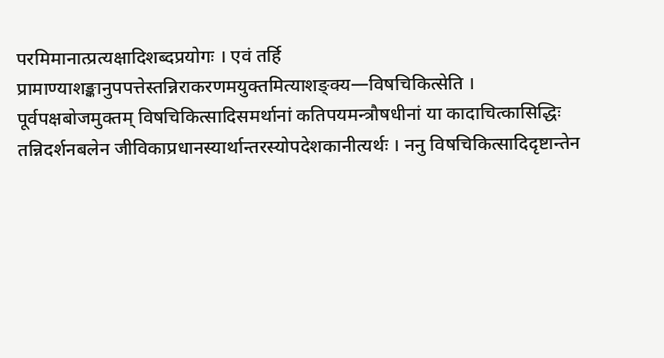परमिमानात्प्रत्यक्षादिशब्दप्रयोगः । एवं तर्हि प्रामाण्याशङ्कानुपपत्तेस्तन्निराकरणमयुक्तमित्याशङ्क्य—विषचिकित्सेति । पूर्वपक्षबोजमुक्तम् विषचिकित्सादिसमर्थानां कतिपयमन्त्रौषधीनां या कादाचित्कासिद्धिः तन्निदर्शनबलेन जीविकाप्रधानस्यार्थान्तरस्योपदेशकानीत्यर्थः । ननु विषचिकित्सादिदृष्टान्तेन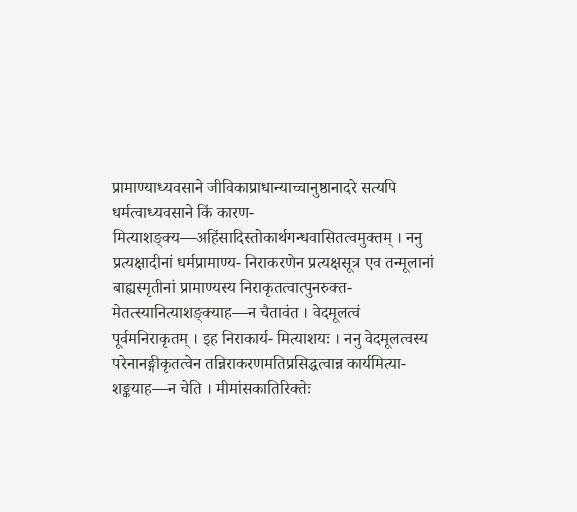प्रामाण्याध्यवसाने जीविकाप्राधान्याच्चानुष्ठानादरे सत्यपि धर्मत्वाध्यवसाने किं कारण- मित्याशङ्क्य—अहिंसादिस्तोकार्थगन्धवासितत्वमुक्तम् । ननु प्रत्यक्षादीनां धर्मप्रामाण्य- निराकरणेन प्रत्यक्षसूत्र एव तन्मूलानां बाह्यस्मृतीनां प्रामाण्यस्य निराकृतत्वात्पुनरुक्त- मेतत्स्यानित्याशङ्क्याह—न चैतावंत । वेदमूलत्वं पूर्वमनिराकृतम् । इह निराकार्य- मित्याशयः । ननु वेदमूलत्वस्य परेनानङ्गीकृतत्वेन तन्निराकरणमतिप्रसिद्धत्वान्न कार्यमित्या- शङ्कयाह—न चेति । मीमांसकातिरिक्तेः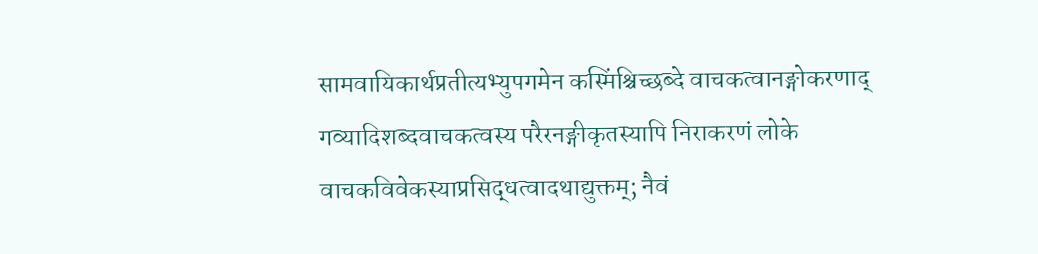सामवायिकार्थप्रतीत्यभ्युपगमेन कस्मिंश्चिच्छब्दे वाचकत्वानङ्गोकरणाद् गव्यादिशब्दवाचकत्वस्य परैरनङ्गीकृतस्यापि निराकरणं लोके वाचकविवेकस्याप्रसिद्धत्वादथाद्युक्तम्; नैवं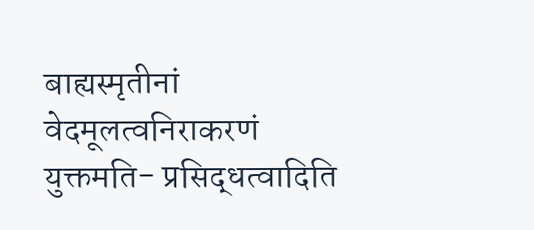बाह्यस्मृतीनां वेदमूलत्वनिराकरणं युक्तमति- प्रसिद्धत्वादिति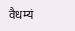वैधम्यं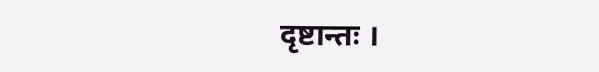दृष्टान्तः ।